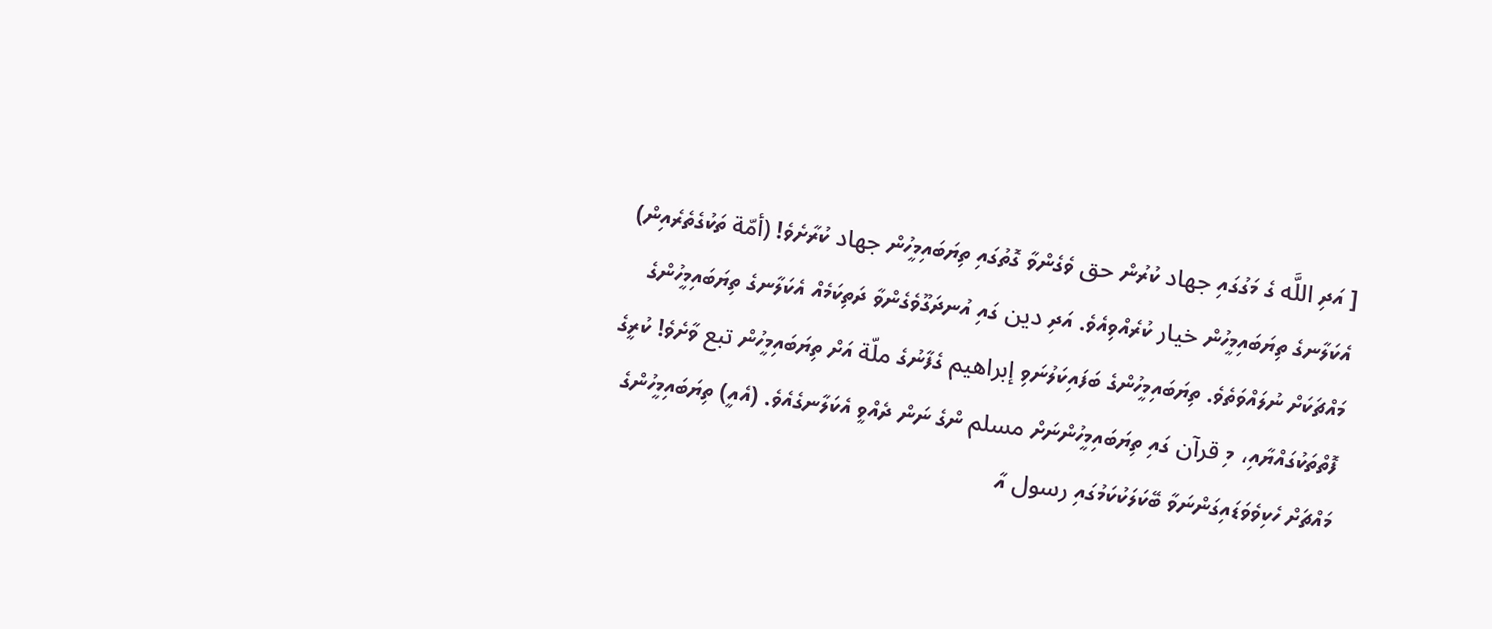[ އަދި اللَّه ގެ މަގުގައި جهاد ކުރުން حق ވެގެންވާ ގޮތުގައި ތިޔަބައިމީހުން جهاد ކުރާށެވެ! (أمّة ތަކުގެތެރެއިން) އެކަލާނގެ ތިޔަބައިމީހުން خيار ކުރެއްވިއެވެ. އަދި دين ގައި އުނދަގޫވެގެންވާ ދަތިކަމެއް އެކަލާނގެ ތިޔަބައިމީހުންގެ މައްޗަކަށް ނުލައްވަތެވެ. ތިޔަބައިމީހުންގެ ބަފައިކަލުނަވި إبراهيم ގެފާނުގެ ملّة އަށް ތިޔަބައިމީހުން تبع ވާށެވެ! ކުރީގެ ފޮތްތަކުގައްޔާއި، މި قرآن ގައި ތިޔަބައިމީހުންނަށް مسلم ންގެ ނަން ދެއްވީ އެކަލާނގެއެވެ. (އެއީ) ތިޔަބައިމީހުންގެ މައްޗަށް ހެކިވެވަޑައިގަންނަވާ ބޭކަލަކުކަމުގައި رسول އާ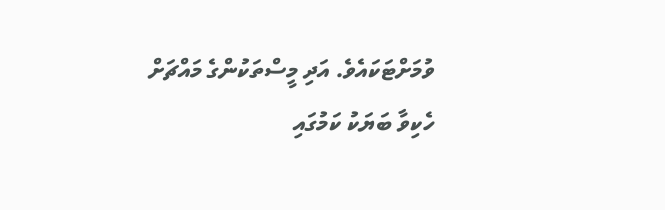ވުމަށްޓަކައެވެ. އަދި މީސްތަކުންގެ މައްޗަށް ހެކިވާ ބަޔަކު ކަމުގައި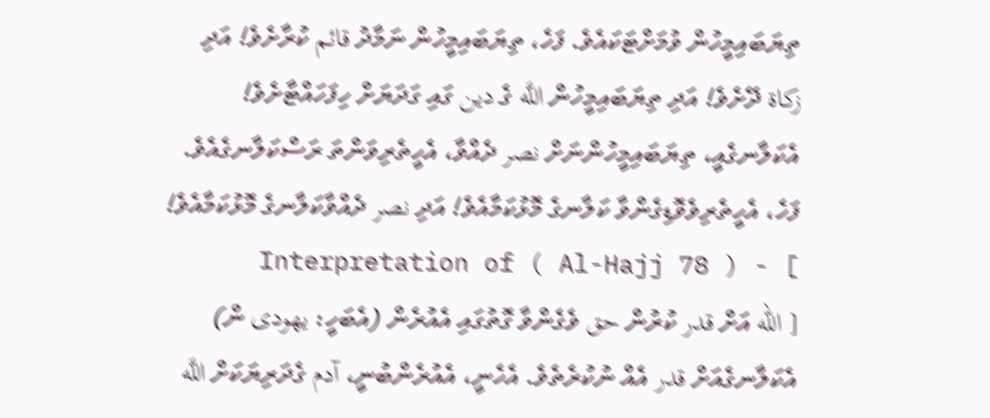ތިޔަބައިމީހުން ވުމަށްޓަކައެވެ. ފަހެ، ތިޔަބައިމީހުން ނަމާދު قائم ކުރާށެވެ! އަދި زكاة ދޭށެވެ! އަދި ތިޔަބައިމީހުން اللَّه ގެ دين ގައި ގަދަޔަށް ހިފަހައްޓާށެވެ! އެކަލާނގެއީ، ތިޔަބައިމީހުންނަށް نصر ދެއްވާ، އެހީތެރިވަންތަ ރަސްކަލާނގެއެވެ. ފަހެ، އެހީތެރިވެވޮޑިގެންވާ ކަލާނގެ މޮޅުކަމާއެވެ! އަދި نصر ދެއްވާކަލާނގެ މޮޅުކަމާއެވެ! ] - Interpretation of ( Al-Hajj 78 )
[ اللّه އަށް قدر ކުރުން حق ވެގެންވާ ގޮތުގައި އެއުރެން (އެބަހީ: يهودى ން) އެކަލާނގެއަށް قدر އެއް ނުކުރެތެވެ. އެހެނީ، އެއުރެންބުނީ، آدم ގެދަރިޔަކަށް اللَّه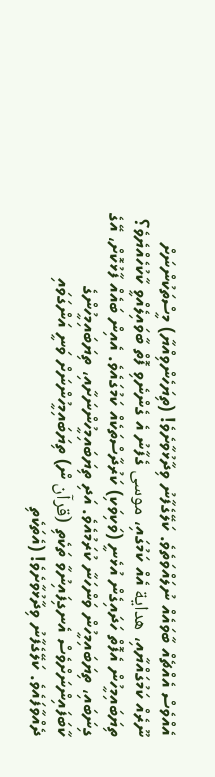އެއްވެސް އެއްޗެއް ބާވައެއް ނުލައްވަތެވެ. ކަލޭގެފާނު ވިދާޅުވާށެވެ! (ތިޔަހެންވިއްޔާ) މީސްތަކުންނަށް ނޫރެއް ކަމުގައްޔާއި، هداية އެއް ކަމުގައި، موسى ގެފާނު އެ ގެންނެވި ފޮތް ބާވައިލެއްވީ ކާކުހެއްޔެވެ؟ ތިޔަބައިމީހުން އެފޮތް ހަދައިގެން އުޅެނީ (ވަކިވަކި) ކަރުދާސްތަކެއް ކަމުގައެވެ. އެއިން ބައެއް ފާޅުކޮށް، އޭގެ ގިނަބައި، ތިޔަބައިމީހުން ވަންހަނާ ކުރަމުއެވެ. އަދި ތިޔަބައިމީހުންނަށާއި، ތިޔަބައިމީހުންގެ ކާބަފައިންނަށްވެސް އެނގިފައިނުވާ ތަކެތި (قرآن ން) ތިޔަބައިމީހުންނަށް ވަނީ އަންގަވައި ދެއްވާފައެވެ. ކަލޭގެފާނު ވިދާޅުވާށެވެ! (އެތަކެތި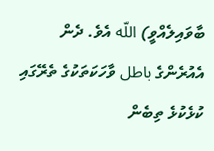ބާވައިލެއްވީ) اللّه އެވެ. ދެން އެއުރެންގެ باطل ވާހަކަތަކުގެ ތެރޭގައި ކުޅެކުޅެ ތިބެން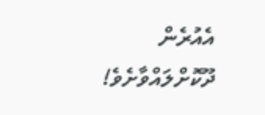އެއުރެން ދޫކޮށްލައްވާށެވެ!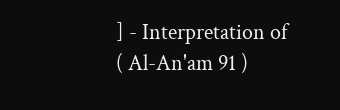] - Interpretation of ( Al-An'am 91 )